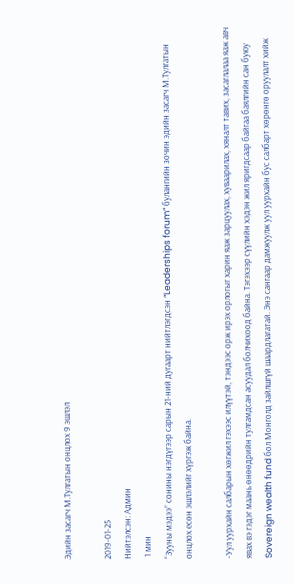Эдийн засагч М.Тулгатын онцлох 9 эшлэл

2019-01-25
Нийтэлсэн: Админ
 1 мин
“Зууны мэдээ” сонины нэгдүгээр сарын 21-ний дугаарт нийтлэгдсэн “Leaderships forum” булангийн зочин эдийн засагч М.Тулгатын онцлох есөн эшлэлийг хүргэж байна.

-Уул уурхайн салбарын хөгжил гэхээс илүүтэй, тэндээс орж ирэх орлогыг харин яаж зарцуулах, хуваарилах, хяналт тавих, засаглалаа яаж авч явах вэ гэдэг маань өнөөдрийн тулгамдсан асуудал болчихоод байна. Тэгэхээр сүүлийн хэдэн жил яригдсаар байгаа баялгийн сан буюу Sovereign wealth fund бол Монголд зайлшгүй шаардлагатай. Энэ сангаар дамжуулж уул уурхайн бус салбарт хөрөнгө оруулалт хийж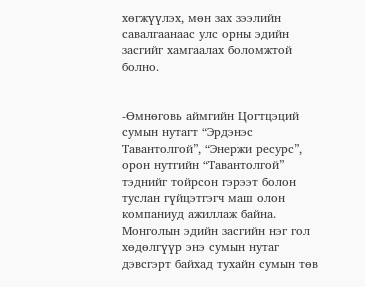хөгжүүлэх, мөн зах зээлийн савалгаанаас улс орны эдийн засгийг хамгаалах боломжтой болно.


-Өмнөговь аймгийн Цогтцэций сумын нутагт “Эрдэнэс Тавантолгой”, “Энержи ресурс”, орон нутгийн “Тавантолгой” тэднийг тойрсон гэрээт болон туслан гүйцэтгэгч маш олон компаниуд ажиллаж байна. Монголын эдийн засгийн нэг гол хөдөлгүүр энэ сумын нутаг дэвсгэрт байхад тухайн сумын төв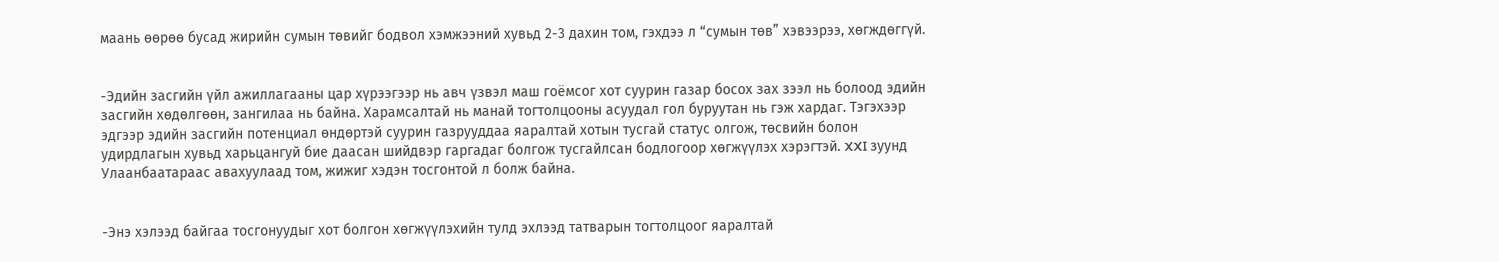маань өөрөө бусад жирийн сумын төвийг бодвол хэмжээний хувьд 2-3 дахин том, гэхдээ л “сумын төв” хэвээрээ, хөгждөггүй.


-Эдийн засгийн үйл ажиллагааны цар хүрээгээр нь авч үзвэл маш гоёмсог хот суурин газар босох зах зээл нь болоод эдийн засгийн хөдөлгөөн, зангилаа нь байна. Харамсалтай нь манай тогтолцооны асуудал гол буруутан нь гэж хардаг. Тэгэхээр эдгээр эдийн засгийн потенциал өндөртэй суурин газрууддаа яаралтай хотын тусгай статус олгож, төсвийн болон удирдлагын хувьд харьцангуй бие даасан шийдвэр гаргадаг болгож тусгайлсан бодлогоор хөгжүүлэх хэрэгтэй. XXI зуунд Улаанбаатараас авахуулаад том, жижиг хэдэн тосгонтой л болж байна.


-Энэ хэлээд байгаа тосгонуудыг хот болгон хөгжүүлэхийн тулд эхлээд татварын тогтолцоог яаралтай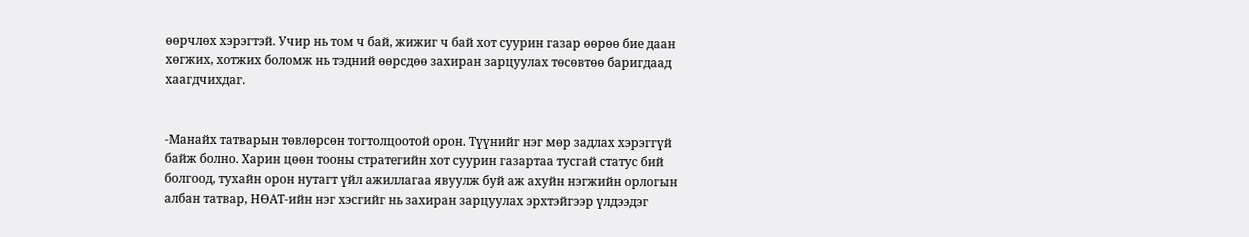өөрчлөх хэрэгтэй. Учир нь том ч бай, жижиг ч бай хот суурин газар өөрөө бие даан хөгжих, хотжих боломж нь тэдний өөрсдөө захиран зарцуулах төсөвтөө баригдаад хаагдчихдаг.


-Манайх татварын төвлөрсөн тогтолцоотой орон. Түүнийг нэг мөр задлах хэрэггүй байж болно. Харин цөөн тооны стратегийн хот суурин газартаа тусгай статус бий болгоод, тухайн орон нутагт үйл ажиллагаа явуулж буй аж ахуйн нэгжийн орлогын албан татвар, НӨАТ-ийн нэг хэсгийг нь захиран зарцуулах эрхтэйгээр үлдээдэг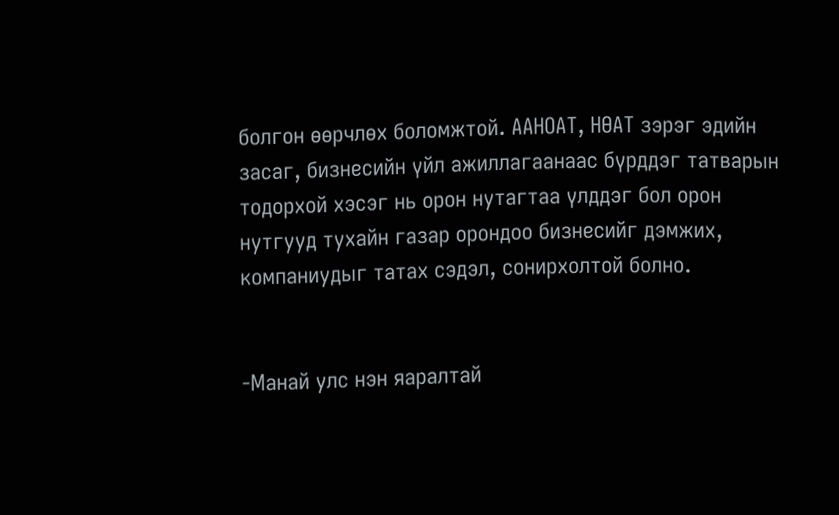болгон өөрчлөх боломжтой. ААНОАТ, НӨАТ зэрэг эдийн засаг, бизнесийн үйл ажиллагаанаас бүрддэг татварын тодорхой хэсэг нь орон нутагтаа үлддэг бол орон нутгууд тухайн газар орондоо бизнесийг дэмжих, компаниудыг татах сэдэл, сонирхолтой болно.


-Манай улс нэн яаралтай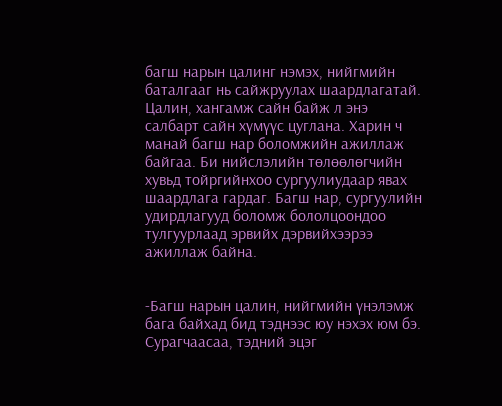багш нарын цалинг нэмэх, нийгмийн баталгааг нь сайжруулах шаардлагатай. Цалин, хангамж сайн байж л энэ салбарт сайн хүмүүс цуглана. Харин ч манай багш нар боломжийн ажиллаж байгаа. Би нийслэлийн төлөөлөгчийн хувьд тойргийнхоо сургуулиудаар явах шаардлага гардаг. Багш нар, сургуулийн удирдлагууд боломж бололцоондоо тулгуурлаад эрвийх дэрвийхээрээ ажиллаж байна.


-Багш нарын цалин, нийгмийн үнэлэмж бага байхад бид тэднээс юу нэхэх юм бэ. Сурагчаасаа, тэдний эцэг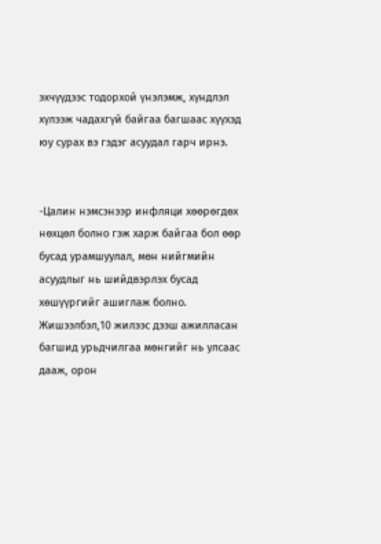эхчүүдээс тодорхой үнэлэмж, хүндлэл хүлээж чадахгүй байгаа багшаас хүүхэд юу сурах вэ гэдэг асуудал гарч ирнэ.


-Цалин нэмсэнээр инфляци хөөрөгдөх нөхцөл болно гэж харж байгаа бол өөр бусад урамшуулал, мөн нийгмийн асуудлыг нь шийдвэрлэх бусад хөшүүргийг ашиглаж болно. Жишээлбэл,10 жилээс дээш ажилласан багшид урьдчилгаа мөнгийг нь улсаас дааж, орон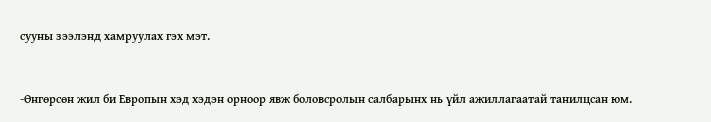сууны зээлэнд хамруулах гэх мэт.


-Өнгөрсөн жил би Европын хэд хэдэн орноор явж боловсролын салбарынх нь үйл ажиллагаатай танилцсан юм.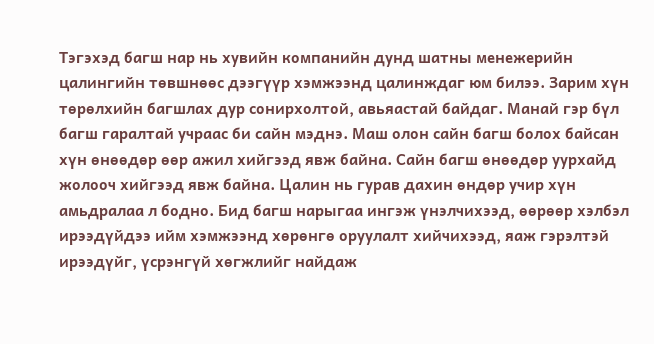Тэгэхэд багш нар нь хувийн компанийн дунд шатны менежерийн цалингийн төвшнөөс дээгүүр хэмжээнд цалинждаг юм билээ. Зарим хүн төрөлхийн багшлах дур сонирхолтой, авьяастай байдаг. Манай гэр бүл багш гаралтай учраас би сайн мэднэ. Маш олон сайн багш болох байсан хүн өнөөдөр өөр ажил хийгээд явж байна. Сайн багш өнөөдөр уурхайд жолооч хийгээд явж байна. Цалин нь гурав дахин өндөр учир хүн амьдралаа л бодно. Бид багш нарыгаа ингэж үнэлчихээд, өөрөөр хэлбэл ирээдүйдээ ийм хэмжээнд хөрөнгө оруулалт хийчихээд, яаж гэрэлтэй ирээдүйг, үсрэнгүй хөгжлийг найдаж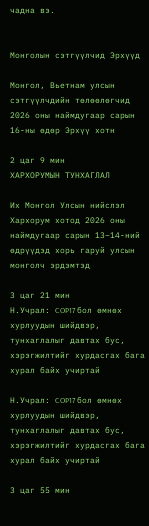чадна вэ.


Монголын сэтгүүлчид Эрхүүд

Монгол, Вьетнам улсын сэтгүүлчдийн төлөөлөгчид  2026 оны наймдугаар сарын 16-ны өдөр Эрхүү хотн

2 цаг 9 мин
ХАРХОРУМЫН ТУНХАГЛАЛ

Их Монгол Улсын нийслэл Хархорум хотод 2026 оны наймдугаар сарын 13–14-ний өдрүүдэд хорь гаруй улсын монголч эрдэмтэд

3 цаг 21 мин
Н.Учрал: COP17 бол өмнөх хурлуудын шийдвэр, тунхаглалыг давтах бус, хэрэгжилтийг хурдасгах бага хурал байх учиртай

Н.Учрал: COP17 бол өмнөх хурлуудын шийдвэр, тунхаглалыг давтах бус, хэрэгжилтийг хурдасгах бага хурал байх учиртай

3 цаг 55 мин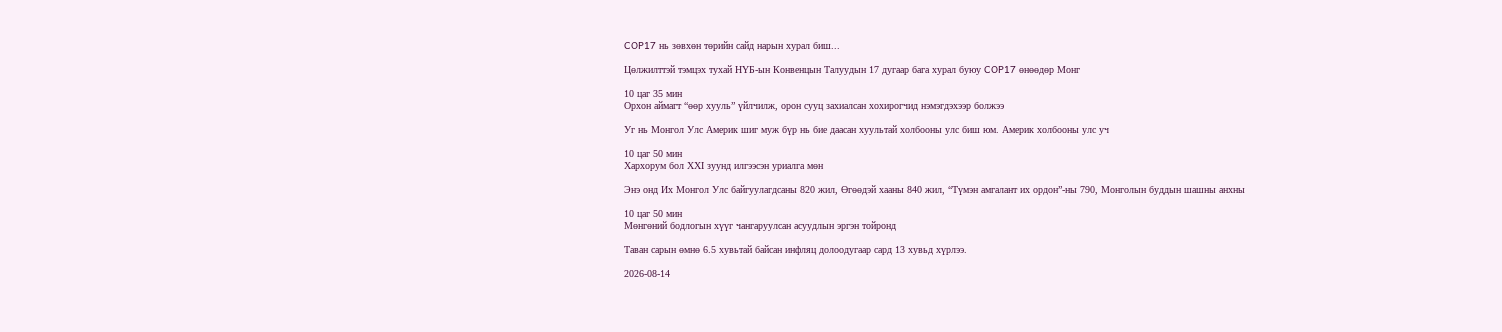COP17 нь зөвхөн төрийн сайд нарын хурал биш...

Цөлжилттэй тэмцэх тухай НҮБ-ын Конвенцын Талуудын 17 дугаар бага хурал буюу COP17 өнөөдөр Монг

10 цаг 35 мин
Орхон аймагт “өөр хууль” үйлчилж, орон сууц захиалсан хохирогчид нэмэгдэхээр болжээ

Уг нь Монгол Улс Америк шиг муж бүр нь бие даасан хуультай холбооны улс биш юм. Америк холбооны улс уч

10 цаг 50 мин
Хархорум бол ХХI зуунд илгээсэн уриалга мөн

Энэ онд Их Монгол Улс байгуулагдсаны 820 жил, Өгөөдэй хааны 840 жил, “Түмэн амгалант их ордон”-ны 790, Монголын буддын шашны анхны

10 цаг 50 мин
Мөнгөний бодлогын хүүг чангаруулсан асуудлын эргэн тойронд

Таван сарын өмнө 6.5 хувьтай байсан инфляц долоодугаар сард 13 хувьд хүрлээ.

2026-08-14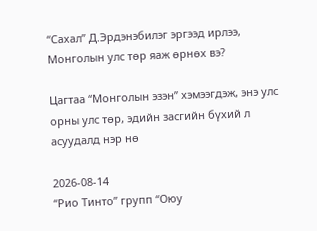“Сахал” Д.Эрдэнэбилэг эргээд ирлээ, Монголын улс төр яаж өрнөх вэ?

Цагтаа “Монголын эзэн” хэмээгдэж, энэ улс орны улс төр, эдийн засгийн бүхий л асуудалд нэр нө

2026-08-14
“Рио Тинто” групп “Оюу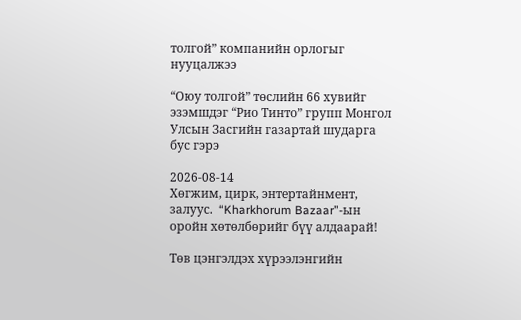толгой” компанийн орлогыг нууцалжээ

“Оюу толгой” төслийн 66 хувийг эзэмшдэг “Рио Тинто” групп Монгол Улсын Засгийн газартай шударга бус гэрэ

2026-08-14
Хөгжим, цирк, энтертайнмент, залуус.  “Kharkhorum Bazaar”-ын оройн хөтөлбөрийг бүү алдаарай!

Төв цэнгэлдэх хүрээлэнгийн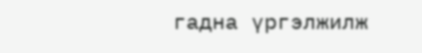гадна үргэлжилж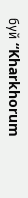буй “Kharkhorum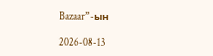Bazaar”-ын

2026-08-13